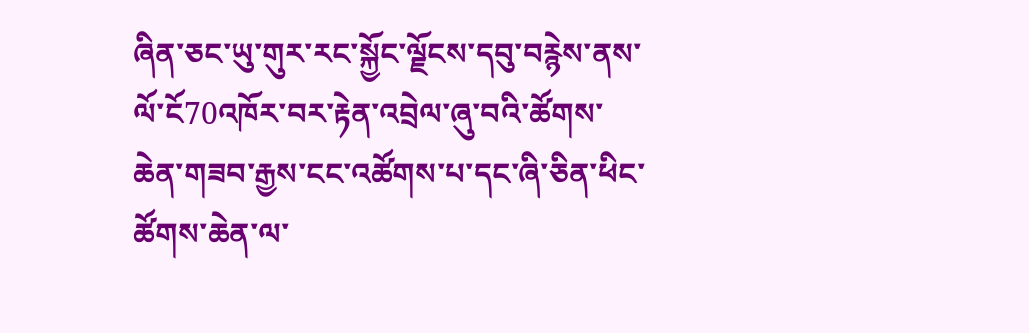ཞིན་ཅང་ཡུ་གུར་རང་སྐྱོང་ལྗོངས་དབུ་བརྙེས་ནས་ལོ་ངོ70འཁོར་བར་རྟེན་འབྲེལ་ཞུ་བའི་ཚོགས་ཆེན་གཟབ་རྒྱས་ངང་འཚོགས་པ་དང་ཞི་ཅིན་ཕིང་ཚོགས་ཆེན་ལ་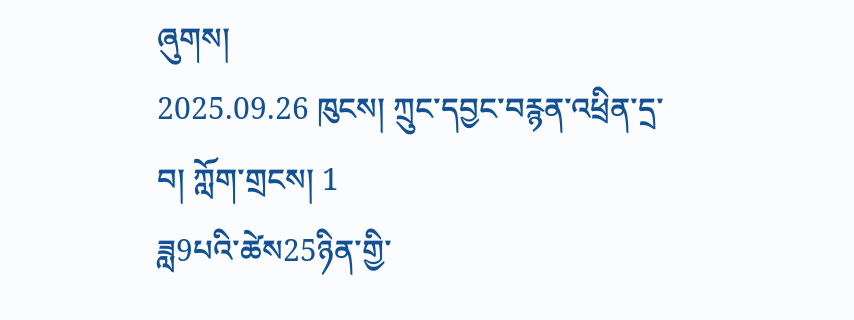ཞུགས།
2025.09.26 ཁུངས། ཀྲུང་དབྱང་བརྙན་འཕྲིན་དྲ་བ། ཀློག་གྲངས། 1
ཟླ9པའི་ཚེས25ཉིན་གྱི་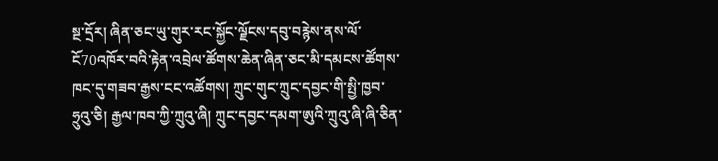སྔ་དྲོར། ཞིན་ཅང་ཡུ་གུར་རང་སྐྱོང་ལྗོངས་དབུ་བརྙེས་ནས་ལོ་ངོ70འཁོར་བའི་རྟེན་འབྲེལ་ཚོགས་ཆེན་ཞིན་ཅང་མི་དམངས་ཚོགས་ཁང་དུ་གཟབ་རྒྱས་ངང་འཚོགས། ཀྲུང་གུང་ཀྲུང་དབྱང་གི་སྤྱི་ཁྱབ་ཧྲུའུ་ཅི། རྒྱལ་ཁབ་ཀྱི་ཀྲུའུ་ཞི། ཀྲུང་དབྱང་དམག་ཨུའི་ཀྲུའུ་ཞི་ཞི་ཅིན་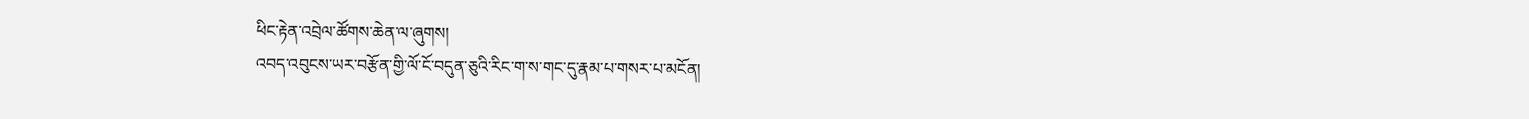ཕིང་རྟེན་འབྲེལ་ཚོགས་ཆེན་ལ་ཞུགས།
འབད་འབུངས་ཡར་བརྩོན་གྱི་ལོ་ངོ་བདུན་ཅུའི་རིང་ག་ས་གང་དུ་རྣམ་པ་གསར་པ་མངོན།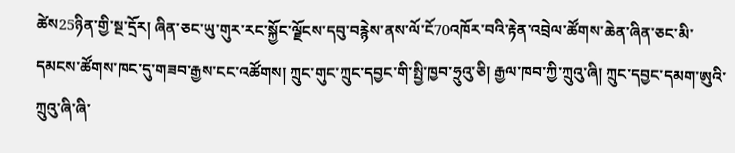ཚེས25ཉིན་གྱི་སྔ་དྲོར། ཞིན་ཅང་ཡུ་གུར་རང་སྐྱོང་ལྗོངས་དབུ་བརྙེས་ནས་ལོ་ངོ70འཁོར་བའི་རྟེན་འབྲེལ་ཚོགས་ཆེན་ཞིན་ཅང་མི་དམངས་ཚོགས་ཁང་དུ་གཟབ་རྒྱས་ངང་འཚོགས། ཀྲུང་གུང་ཀྲུང་དབྱང་གི་སྤྱི་ཁྱབ་ཧྲུའུ་ཅི། རྒྱལ་ཁབ་ཀྱི་ཀྲུའུ་ཞི། ཀྲུང་དབྱང་དམག་ཨུའི་ཀྲུའུ་ཞི་ཞི་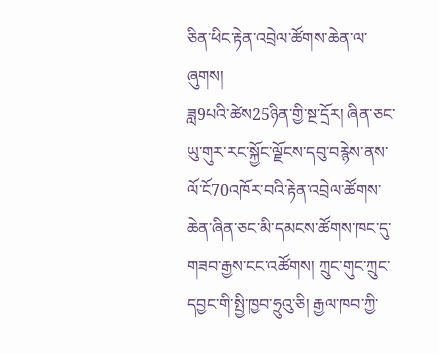ཅིན་ཕིང་རྟེན་འབྲེལ་ཚོགས་ཆེན་ལ་ཞུགས།
ཟླ9པའི་ཚེས25ཉིན་གྱི་སྔ་དྲོར། ཞིན་ཅང་ཡུ་གུར་རང་སྐྱོང་ལྗོངས་དབུ་བརྙེས་ནས་ལོ་ངོ70འཁོར་བའི་རྟེན་འབྲེལ་ཚོགས་ཆེན་ཞིན་ཅང་མི་དམངས་ཚོགས་ཁང་དུ་གཟབ་རྒྱས་ངང་འཚོགས། ཀྲུང་གུང་ཀྲུང་དབྱང་གི་སྤྱི་ཁྱབ་ཧྲུའུ་ཅི། རྒྱལ་ཁབ་ཀྱི་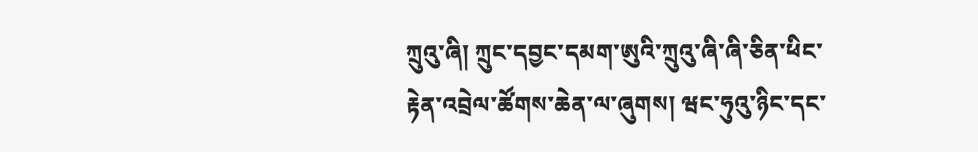ཀྲུའུ་ཞི། ཀྲུང་དབྱང་དམག་ཨུའི་ཀྲུའུ་ཞི་ཞི་ཅིན་ཕིང་རྟེན་འབྲེལ་ཚོགས་ཆེན་ལ་ཞུགས། ཝང་ཧུའུ་ཉིང་དང་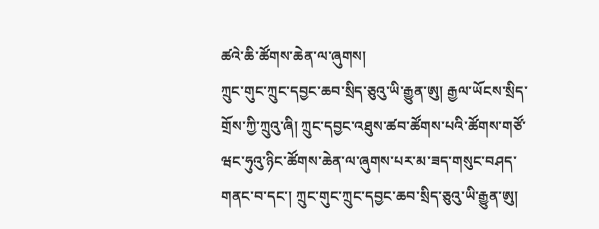ཚའེ་ཆི་ཚོགས་ཆེན་ལ་ཞུགས།
ཀྲུང་གུང་ཀྲུང་དབྱང་ཆབ་སྲིད་ཅུའུ་ཡི་རྒྱུན་ཨུ། རྒྱལ་ཡོངས་སྲིད་གྲོས་ཀྱི་ཀྲུའུ་ཞི། ཀྲུང་དབྱང་འཐུས་ཚབ་ཚོགས་པའི་ཚོགས་གཙོ་ཝང་ཧུའུ་ཉིང་ཚོགས་ཆེན་ལ་ཞུགས་པར་མ་ཟད་གསུང་བཤད་གནང་བ་དང་། ཀྲུང་གུང་ཀྲུང་དབྱང་ཆབ་སྲིད་ཅུའུ་ཡི་རྒྱུན་ཨུ།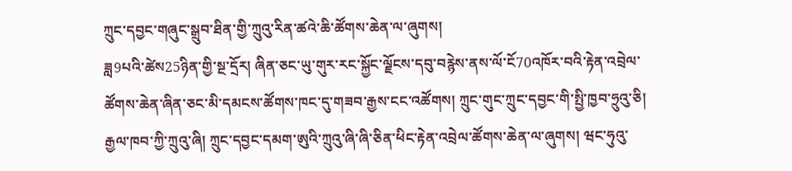ཀྲུང་དབྱང་གཞུང་སྒྲུབ་ཐིན་གྱི་ཀྲུའུ་རིན་ཚའེ་ཆི་ཚོགས་ཆེན་ལ་ཞུགས།
ཟླ9པའི་ཚེས25ཉིན་གྱི་སྔ་དྲོར། ཞིན་ཅང་ཡུ་གུར་རང་སྐྱོང་ལྗོངས་དབུ་བརྙེས་ནས་ལོ་ངོ70འཁོར་བའི་རྟེན་འབྲེལ་ཚོགས་ཆེན་ཞིན་ཅང་མི་དམངས་ཚོགས་ཁང་དུ་གཟབ་རྒྱས་ངང་འཚོགས། ཀྲུང་གུང་ཀྲུང་དབྱང་གི་སྤྱི་ཁྱབ་ཧྲུའུ་ཅི། རྒྱལ་ཁབ་ཀྱི་ཀྲུའུ་ཞི། ཀྲུང་དབྱང་དམག་ཨུའི་ཀྲུའུ་ཞི་ཞི་ཅིན་ཕིང་རྟེན་འབྲེལ་ཚོགས་ཆེན་ལ་ཞུགས། ཝང་ཧུའུ་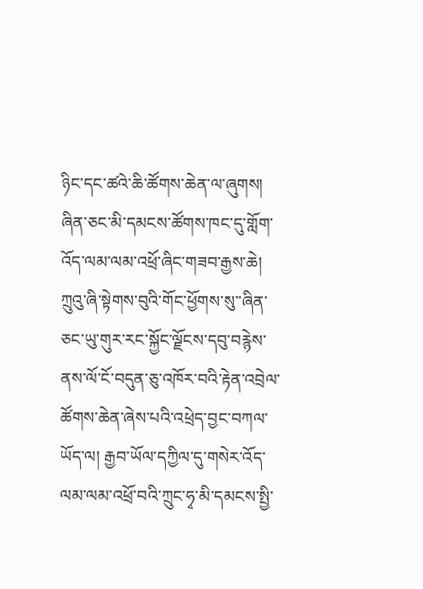ཉིང་དང་ཚའེ་ཆི་ཚོགས་ཆེན་ལ་ཞུགས།
ཞིན་ཅང་མི་དམངས་ཚོགས་ཁང་དུ་གློག་འོད་ལམ་ལམ་འཕྲོ་ཞིང་གཟབ་རྒྱས་ཆེ།  ཀྲུའུ་ཞི་སྟེགས་བུའི་གོང་ཕྱོགས་སུ་་ཞིན་ཅང་ཡུ་གུར་རང་སྐྱོང་ལྗོངས་དབུ་བརྙེས་ནས་ལོ་ངོ་བདུན་ཅུ་འཁོར་བའི་རྟེན་འབྲེལ་ཚོགས་ཆེན་ཞེས་པའི་འཕྲེད་བྱང་བཀལ་ཡོད་ལ། རྒྱབ་ཡོལ་དཀྱིལ་དུ་གསེར་འོད་ལམ་ལམ་འཕྲོ་བའི་ཀྲུང་ཧྭ་མི་དམངས་སྤྱི་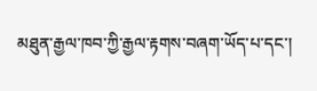མཐུན་རྒྱལ་ཁབ་ཀྱི་རྒྱལ་རྟགས་བཞག་ཡོད་པ་དང་།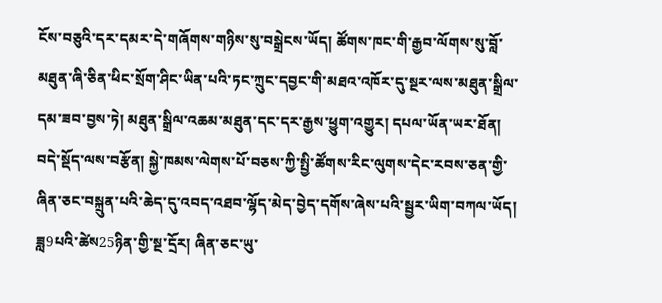ངོས་བཅུའི་དར་དམར་དེ་གཞོགས་གཉིས་སུ་བསྒྲེངས་ཡོད། ཚོགས་ཁང་གི་རྒྱབ་ལོགས་སུ་བློ་མཐུན་ཞི་ཅིན་ཕིང་སྲོག་ཤིང་ཡིན་པའི་ཏང་ཀྲུང་དབྱང་གི་མཐའ་འཁོར་དུ་སྔར་ལས་མཐུན་སྒྲིལ་དམ་ཟབ་བྱས་ཏེ། མཐུན་སྒྲིལ་འཆམ་མཐུན་དང་དར་རྒྱས་ཕྱུག་འགྱུར། དཔལ་ཡོན་ཡར་ཐོན། བདེ་སྡོད་ལས་བརྩོན། སྐྱེ་ཁམས་ལེགས་པོ་བཅས་ཀྱི་སྤྱི་ཚོགས་རིང་ལུགས་དེང་རབས་ཅན་གྱི་ཞིན་ཅང་བསྐྲུན་པའི་ཆེད་དུ་འབད་འཐབ་ལྷོད་མེད་བྱེད་དགོས་ཞེས་པའི་སྦྱར་ཡིག་བཀལ་ཡོད།
ཟླ9པའི་ཚེས25ཉིན་གྱི་སྔ་དྲོར། ཞིན་ཅང་ཡུ་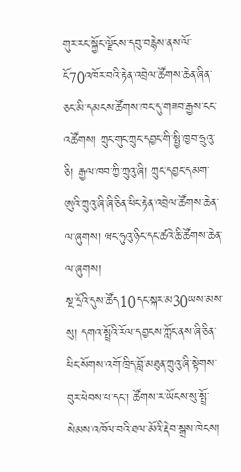གུར་རང་སྐྱོང་ལྗོངས་དབུ་བརྙེས་ནས་ལོ་ངོ70འཁོར་བའི་རྟེན་འབྲེལ་ཚོགས་ཆེན་ཞིན་ཅང་མི་དམངས་ཚོགས་ཁང་དུ་གཟབ་རྒྱས་ངང་འཚོགས། ཀྲུང་གུང་ཀྲུང་དབྱང་གི་སྤྱི་ཁྱབ་ཧྲུའུ་ཅི། རྒྱལ་ཁབ་ཀྱི་ཀྲུའུ་ཞི། ཀྲུང་དབྱང་དམག་ཨུའི་ཀྲུའུ་ཞི་ཞི་ཅིན་ཕིང་རྟེན་འབྲེལ་ཚོགས་ཆེན་ལ་ཞུགས། ཝང་ཧུའུ་ཉིང་དང་ཚའེ་ཆི་ཚོགས་ཆེན་ལ་ཞུགས།
སྔ་དྲོའི་དུས་ཚོད10དང་སྐར་མ30ཡས་མས་སུ། དགའ་སྤྲོའི་རོལ་དབྱངས་ཀློང་ནས་ཞི་ཅིན་ཕིང་སོགས་འགོ་ཁྲིད་བློ་མཐུན་ཀྲུའུ་ཞི་སྟེགས་བུར་ཕེབས་པ་དང་། ཚོགས་ར་ཡོངས་སུ་སྤྲོ་སེམས་འཁོལ་བའི་ཐལ་མོའི་རྡེབ་སྒྲས་ཁེངས།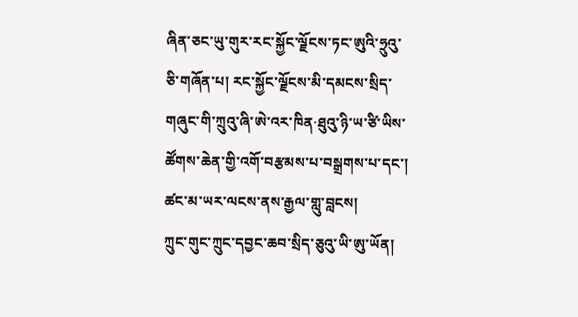ཞིན་ཅང་ཡུ་གུར་རང་སྐྱོང་ལྗོངས་ཏང་ཨུའི་ཧྲུའུ་ཅི་གཞོན་པ། རང་སྐྱོང་ལྗོངས་མི་དམངས་སྲིད་གཞུང་གི་ཀྲུའུ་ཞི་ཨེ་འར་ཁིན·ཐུའུ་ཉི་ཡ་ཙི་ཡིས་ཚོགས་ཆེན་གྱི་འགོ་བརྩམས་པ་བསྒྲགས་པ་དང་། ཚང་མ་ཡར་ལངས་ནས་རྒྱལ་གླུ་བླངས།
ཀྲུང་གུང་ཀྲུང་དབྱང་ཆབ་སྲིད་ཅུའུ་ཡི་ཨུ་ཡོན།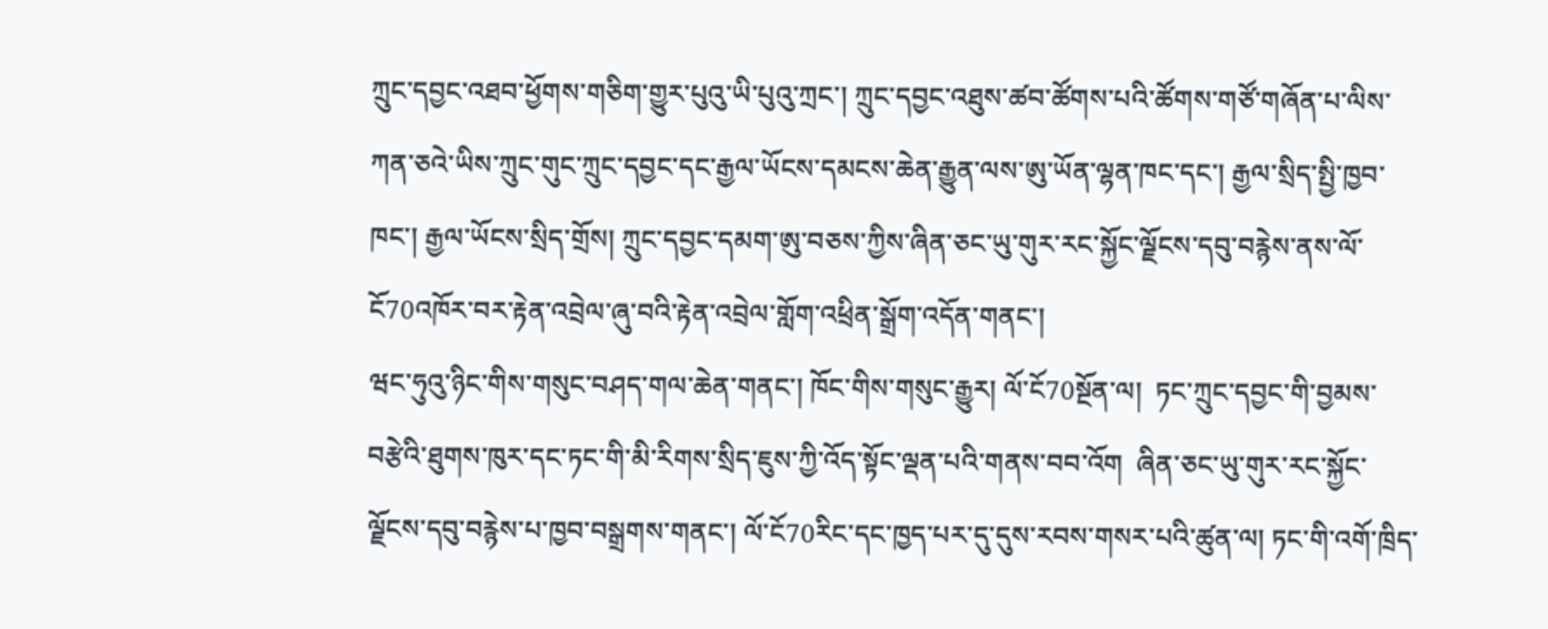ཀྲུང་དབྱང་འཐབ་ཕྱོགས་གཅིག་གྱུར་པུའུ་ཡི་པུའུ་ཀྲང་། ཀྲུང་དབྱང་འཐུས་ཚབ་ཚོགས་པའི་ཚོགས་གཙོ་གཞོན་པ་ལིས་ཀན་ཅའེ་ཡིས་ཀྲུང་གུང་ཀྲུང་དབྱང་དང་རྒྱལ་ཡོངས་དམངས་ཆེན་རྒྱུན་ལས་ཨུ་ཡོན་ལྷན་ཁང་དང་། རྒྱལ་སྲིད་སྤྱི་ཁྱབ་ཁང་། རྒྱལ་ཡོངས་སྲིད་གྲོས། ཀྲུང་དབྱང་དམག་ཨུ་བཅས་ཀྱིས་ཞིན་ཅང་ཡུ་གུར་རང་སྐྱོང་ལྗོངས་དབུ་བརྙེས་ནས་ལོ་ངོ70འཁོར་བར་རྟེན་འབྲེལ་ཞུ་བའི་རྟེན་འབྲེལ་གློག་འཕྲིན་སྒྲོག་འདོན་གནང་།
ཝང་ཧུའུ་ཉིང་གིས་གསུང་བཤད་གལ་ཆེན་གནང་། ཁོང་གིས་གསུང་རྒྱུར། ལོ་ངོ70སྔོན་ལ།  ཏང་ཀྲུང་དབྱང་གི་བྱམས་བརྩེའི་ཐུགས་ཁུར་དང་ཏང་གི་མི་རིགས་སྲིད་ཇུས་ཀྱི་འོད་སྟོང་ལྡན་པའི་གནས་བབ་འོག  ཞིན་ཅང་ཡུ་གུར་རང་སྐྱོང་ལྗོངས་དབུ་བརྙེས་པ་ཁྱབ་བསྒྲགས་གནང་། ལོ་ངོ70རིང་དང་ཁྱད་པར་དུ་དུས་རབས་གསར་པའི་ཚུན་ལ། ཏང་གི་འགོ་ཁྲིད་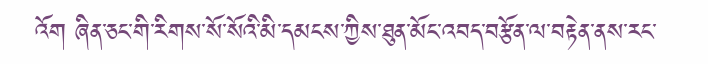འོག ཞིན་ཅང་གི་རིགས་སོ་སོའི་མི་དམངས་ཀྱིས་ཐུན་མོང་འབད་བརྩོན་ལ་བརྟེན་ནས་རང་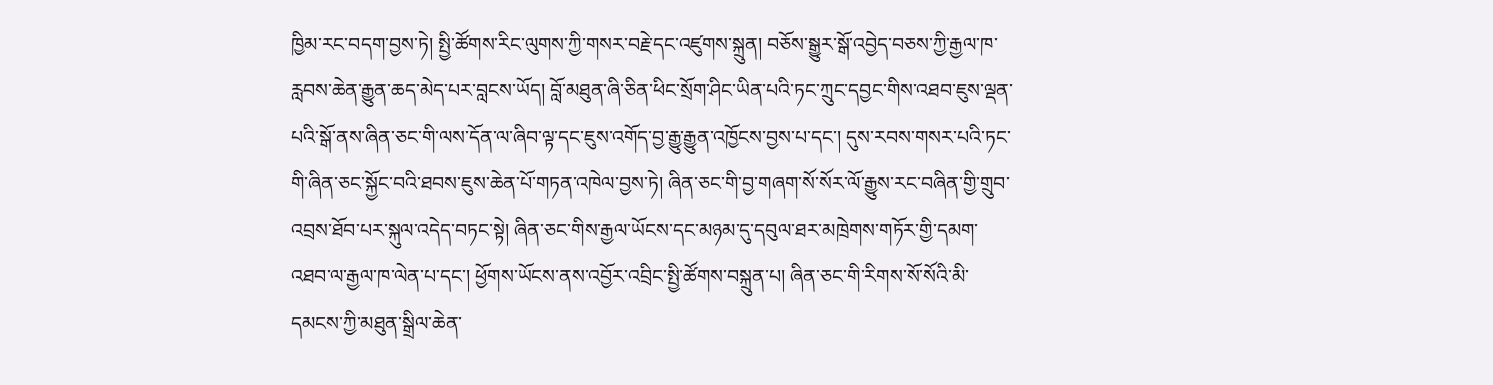ཁྱིམ་རང་བདག་བྱས་ཏེ། སྤྱི་ཚོགས་རིང་ལུགས་ཀྱི་གསར་བརྗེ་དང་འཛུགས་སྐྲུན། བཅོས་སྒྱུར་སྒོ་འབྱེད་བཅས་ཀྱི་རྒྱལ་ཁ་རླབས་ཆེན་རྒྱུན་ཆད་མེད་པར་བླངས་ཡོད། བློ་མཐུན་ཞི་ཅིན་ཕིང་སྲོག་ཤིང་ཡིན་པའི་ཏང་ཀྲུང་དབྱང་གིས་འཐབ་ཇུས་ལྡན་པའི་སྒོ་ནས་ཞིན་ཅང་གི་ལས་དོན་ལ་ཞིབ་ལྟ་དང་ཇུས་འགོད་བྱ་རྒྱུ་རྒྱུན་འཁྱོངས་བྱས་པ་དང་། དུས་རབས་གསར་པའི་ཏང་གི་ཞིན་ཅང་སྐྱོང་བའི་ཐབས་ཇུས་ཆེན་པོ་གཏན་འཁེལ་བྱས་ཏེ། ཞིན་ཅང་གི་བྱ་གཞག་སོ་སོར་ལོ་རྒྱུས་རང་བཞིན་གྱི་གྲུབ་འབྲས་ཐོབ་པར་སྐུལ་འདེད་བཏང་སྟེ། ཞིན་ཅང་གིས་རྒྱལ་ཡོངས་དང་མཉམ་དུ་དབུལ་ཐར་མཁྲེགས་གཏོར་གྱི་དམག་འཐབ་ལ་རྒྱལ་ཁ་ལེན་པ་དང་། ཕྱོགས་ཡོངས་ནས་འབྱོར་འབྲིང་སྤྱི་ཚོགས་བསྐྲུན་པ། ཞིན་ཅང་གི་རིགས་སོ་སོའི་མི་དམངས་ཀྱི་མཐུན་སྒྲིལ་ཆེན་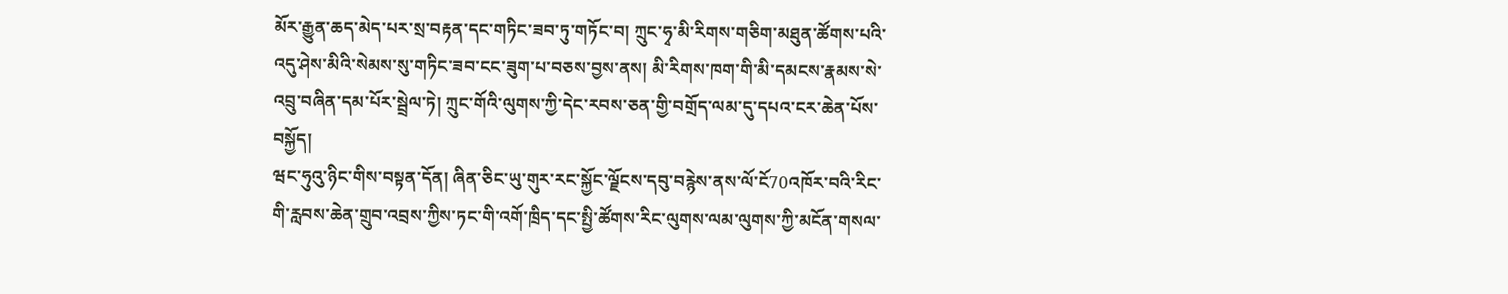མོར་རྒྱུན་ཆད་མེད་པར་སྲ་བརྟན་དང་གཏིང་ཟབ་ཏུ་གཏོང་བ། ཀྲུང་ཧྭ་མི་རིགས་གཅིག་མཐུན་ཚོགས་པའི་འདུ་ཤེས་མིའི་སེམས་སུ་གཏིང་ཟབ་ངང་ཟུག་པ་བཅས་བྱས་ནས། མི་རིགས་ཁག་གི་མི་དམངས་རྣམས་སེ་འབྲུ་བཞིན་དམ་པོར་སྦྲེལ་ཏེ། ཀྲུང་གོའི་ལུགས་ཀྱི་དེང་རབས་ཅན་གྱི་བགྲོད་ལམ་དུ་དཔའ་ངར་ཆེན་པོས་བསྐྱོད།
ཝང་ཧུའུ་ཉིང་གིས་བསྟན་དོན། ཞིན་ཅིང་ཡུ་གུར་རང་སྐྱོང་ལྗོངས་དབུ་བརྙེས་ནས་ལོ་ངོ70འཁོར་བའི་རིང་གི་རླབས་ཆེན་གྲུབ་འབྲས་ཀྱིས་ཏང་གི་འགོ་ཁྲིད་དང་སྤྱི་ཚོགས་རིང་ལུགས་ལམ་ལུགས་ཀྱི་མངོན་གསལ་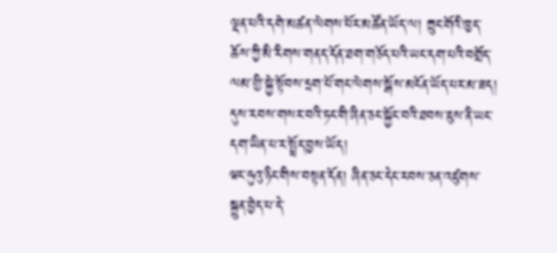ལྡན་པའི་དགེ་མཚན་ལེགས་པོར་མཚོན་ཡོད་ལ། ཀྲུང་གོའི་ཁྱད་ཆོས་ཀྱི་མི་རིགས་གནད་དོན་ཐག་གཅོད་པའི་ཡང་དག་པའི་བགྲོད་ལམ་གྱི་སྐྱེ་སྟོབས་དྲག་པོ་གང་ལེགས་སྒོས་མངོན་ཡོད་པར་མ་ཟད། དུས་རབས་གསར་བའི་ཏང་གི་ཞིན་ཅང་སྐྱོང་བའི་ཐབས་ཇུས་ནི་ཡང་དག་ཡིན་པ་ར་སྤྲོད་བྱས་ཡོད།
ཝང་ཧུའུ་ཉིང་གིས་བསྟན་དོན། ཞིན་ཅང་དེང་རབས་ཅན་འཛུགས་སྐྲུན་བྱེད་པ་དེ་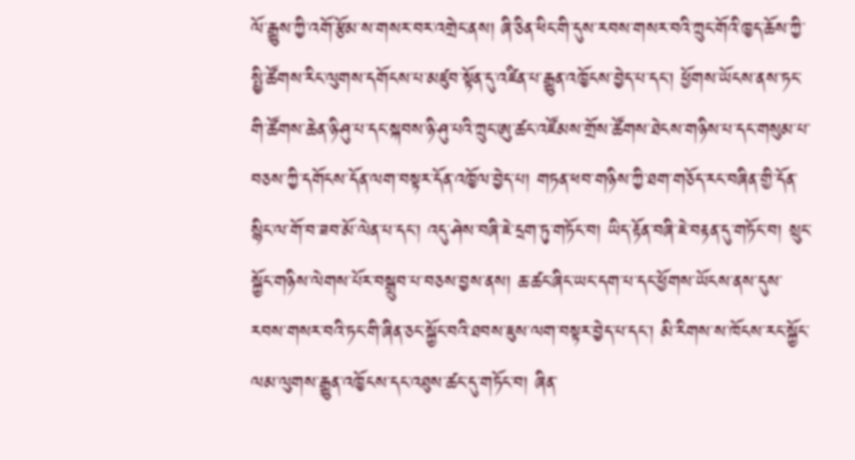ལོ་རྒྱུས་ཀྱི་འགོ་རྩོམ་ས་གསར་བར་འགྲེང་ནས། ཞི་ཅིན་ཕིང་གི་དུས་རབས་གསར་བའི་ཀྲུང་གོའི་ཁྱད་ཆོས་ཀྱི་སྤྱི་ཚོགས་རིང་ལུགས་དགོངས་པ་མཛུབ་སྟོན་དུ་འཛིན་པ་རྒྱུན་འཁྱོངས་བྱེད་པ་དང་། ཕྱོགས་ཡོངས་ནས་ཏང་གི་ཚོགས་ཆེན་ཉི་ཤུ་པ་དང་སྐབས་ཉི་ཤུ་པའི་ཀྲུང་ཨུ་ཚང་འཛོམས་གྲོས་ཚོགས་ཐེངས་གཉིས་པ་དང་གསུམ་པ་བཅས་ཀྱི་དགོངས་དོན་ལག་བསྟར་དོན་འཁྱོལ་བྱེད་པ། གཏན་ཕབ་གཉིས་ཀྱི་ཐག་གཅོད་རང་བཞིན་གྱི་དོན་སྙིང་ལ་གོ་བ་ཟབ་མོ་ལེན་པ་དང་། འདུ་ཤེས་བཞི་ཇེ་དྲག་ཏུ་གཏོང་བ། ཡིད་རྟོན་བཞི་ཇེ་བརྟན་དུ་གཏོང་བ། སྲུང་སྐྱོང་གཉིས་ལེགས་པོར་བསྒྲུབ་པ་བཅས་བྱས་ནས། ཆ་ཚང་ཞིང་ཡང་དག་པ་དང་ཕྱོགས་ཡོངས་ནས་དུས་རབས་གསར་བའི་ཏང་གི་ཞིན་ཅང་སྐྱོང་བའི་ཐབས་ཇུས་ལག་བསྟར་བྱེད་པ་དང་། མི་རིགས་ས་ཁོངས་རང་སྐྱོང་ལམ་ལུགས་རྒྱུན་འཁྱོངས་དང་འཐུས་ཚང་དུ་གཏོང་བ། ཞིན་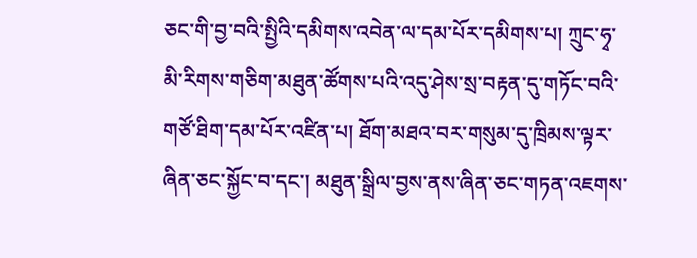ཅང་གི་བྱ་བའི་སྤྱིའི་དམིགས་འབེན་ལ་དམ་པོར་དམིགས་པ། ཀྲུང་ཧྭ་མི་རིགས་གཅིག་མཐུན་ཚོགས་པའི་འདུ་ཤེས་སྲ་བརྟན་དུ་གཏོང་བའི་གཙོ་ཐིག་དམ་པོར་འཛིན་པ། ཐོག་མཐའ་བར་གསུམ་དུ་ཁྲིམས་ལྟར་ཞིན་ཅང་སྐྱོང་བ་དང་། མཐུན་སྒྲིལ་བྱས་ནས་ཞིན་ཅང་གཏན་འཇགས་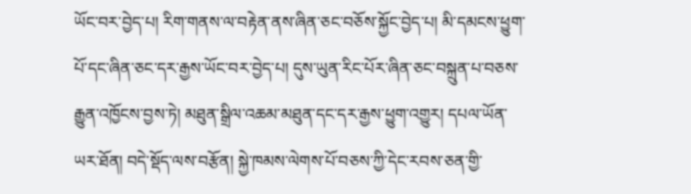ཡོང་བར་བྱེད་པ། རིག་གནས་ལ་བརྟེན་ནས་ཞིན་ཅང་བཅོས་སྐྱོང་བྱེད་པ། མི་དམངས་ཕྱུག་པོ་དང་ཞིན་ཅང་དར་རྒྱས་ཡོང་བར་བྱེད་པ། དུས་ཡུན་རིང་པོར་ཞིན་ཅང་བསྐྲུན་པ་བཅས་རྒྱུན་འཁྱོངས་བྱས་ཏེ། མཐུན་སྒྲིལ་འཆམ་མཐུན་དང་དར་རྒྱས་ཕྱུག་འགྱུར། དཔལ་ཡོན་ཡར་ཐོན། བདེ་སྡོད་ལས་བརྩོན། སྐྱེ་ཁམས་ལེགས་པོ་བཅས་ཀྱི་དེང་རབས་ཅན་གྱི་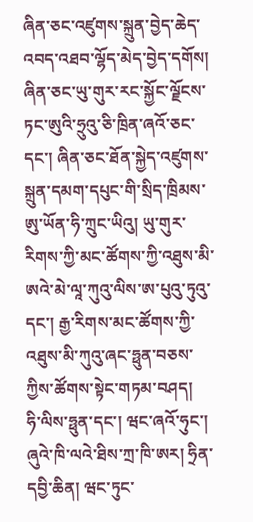ཞིན་ཅང་འཛུགས་སྐྲུན་བྱེད་ཆེད་འབད་འཐབ་ལྷོད་མེད་བྱེད་དགོས།
ཞིན་ཅང་ཡུ་གུར་རང་སྐྱོང་ལྗོངས་ཏང་ཨུའི་ཧྲུའུ་ཅི་ཁྲིན་ཞའོ་ཅང་དང་། ཞིན་ཅང་ཐོན་སྐྱེད་འཛུགས་སྐྲུན་དམག་དཔུང་གི་སྲིད་ཁྲིམས་ཨུ་ཡོན་ཧི་ཀྲུང་ཡིའུ། ཡུ་གུར་རིགས་ཀྱི་མང་ཚོགས་ཀྱི་འཐུས་མི་ཨའེ་མེ་ལཱ་ཀུའུ་ལིས་ཨ་པུའུ་ཏུའུ་དང་། རྒྱ་རིགས་མང་ཚོགས་ཀྱི་འཐུས་མི་ཀུའུ་ཞང་ཧྥུན་བཅས་ཀྱིས་ཚོགས་སྟེང་གཏམ་བཤད།
ཧི་ལིས་ཧྥུན་དང་། ཝང་ཞའོ་ཧུང་།  ཞུའེ་ཁི་ལའེ་ཐིས་ཀྲ་ཁི་ཨར། ཧྲིན་དབྱི་ཆིན། ཝང་ཏུང་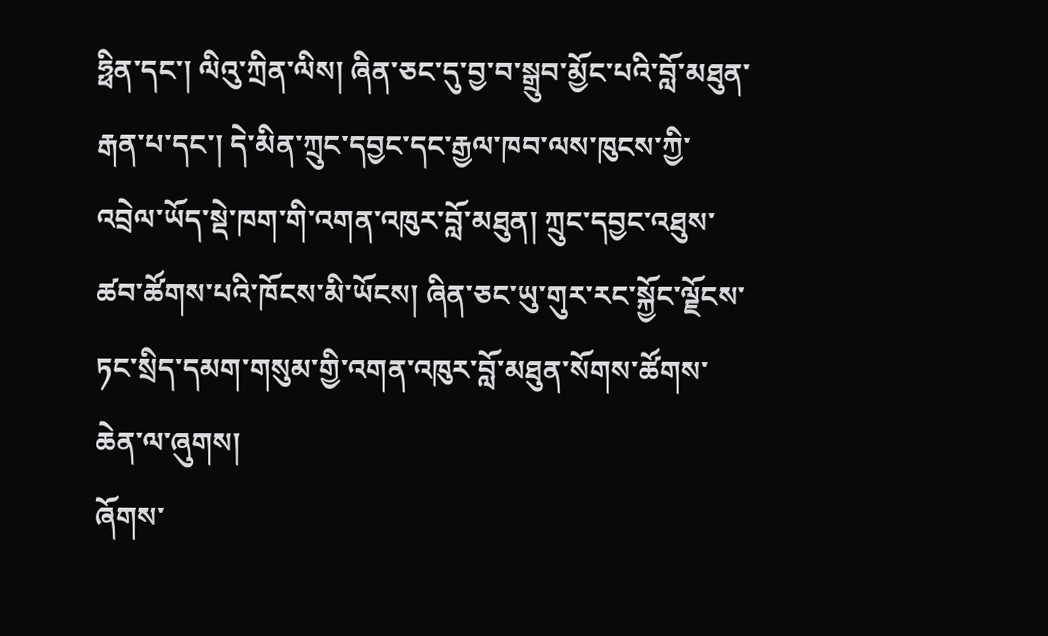ཧྥིན་དང་། ལིའུ་ཀྲིན་ལིས། ཞིན་ཅང་དུ་བྱ་བ་སྒྲུབ་མྱོང་པའི་བློ་མཐུན་རྒན་པ་དང་། དེ་མིན་ཀྲུང་དབྱང་དང་རྒྱལ་ཁབ་ལས་ཁུངས་ཀྱི་འབྲེལ་ཡོད་སྡེ་ཁག་གི་འགན་འཁུར་བློ་མཐུན། ཀྲུང་དབྱང་འཐུས་ཚབ་ཚོགས་པའི་ཁོངས་མི་ཡོངས། ཞིན་ཅང་ཡུ་གུར་རང་སྐྱོང་ལྗོངས་ཏང་སྲིད་དམག་གསུམ་གྱི་འགན་འཁུར་བློ་མཐུན་སོགས་ཚོགས་ཆེན་ལ་ཞུགས།
ཞོགས་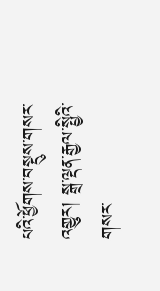པའི་ཕྱོགས་བསྡུས་གསར་འགྱུར། སྒྲ་ལྡན་རྒྱལ་སྤྱིའི་གསར་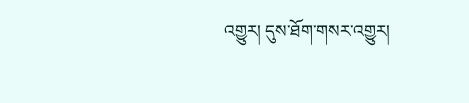འགྱུར། དུས་ཐོག་གསར་འགྱུར།